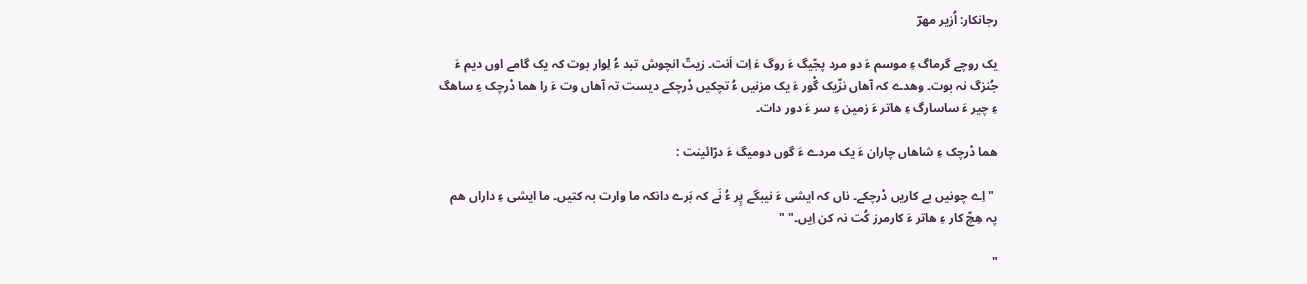رجانکار: اُزیر مھرؔ

یک روچے گرماگ ءِ موسم ءَ دو مرد پجّیگ ءَ روگ ءَ اِت اَنت۔ زیتّ انچوش تبد ءُ لِوار بوت کہ یک گامے اوں دیم ءَ جُنزگ نہ بوت۔ وھدے کہ آھاں نزّیک گْور ءَ یک مزنیں ءُ تچکیں دْرچکے دیست تہ آھاں وت ءَ را ھما دْرچک ءِ ساھگ ءِ چیر ءَ ساسارگ ءِ ھاتر ءَ زمین ءِ سر ءَ دور دات۔

ھما دْرچک ءِ شاھاں چاران ءَ یک مردے ءَ گوں دومیگ ءَ درّائینت :

 " اِے چونیں بے کاریں دْرچکے۔ ناں کہ ایشی ءَ نیبگے پِر ءُ نَے کہ بَرے دانکہ ما وارت بہ کتیں۔ ما ایشی ءِ داراں ھم پہ ھِچّ کار ءِ ھاتر ءَ کارمرز کُت نہ کن اِیں۔" "

"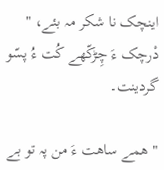اینچک نا شکر مہ بئے، " دْرچک ءَ چِڑکّھے کُت ءُ پسّو گردینت۔

" ھمے ساھت ءَ من پہ تو بے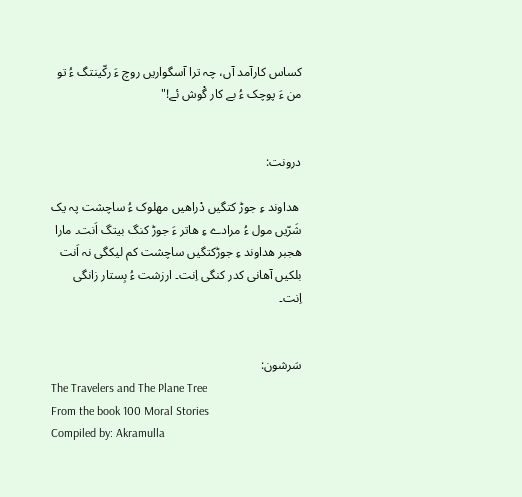کساس کارآمد آں، چہ ترا آسگواریں روچ ءَ رکّینتگ ءُ تو من ءَ پوچک ءُ بے کار گْوش ئے!"


درونت:

 ھداوند ءِ جوڑ کتگیں دْراھیں مھلوک ءُ ساچشت پہ یک شَرّیں مول ءُ مرادے ءِ ھاتر ءَ جوڑ کنگ بیتگ اَنت۔ مارا ھجبر ھداوند ءِ جوڑکتگیں ساچشت کم لیکگی نہ اَنت بلکیں آھانی کدر کنگی اِنت۔ ارزشت ءُ بِستار زانگی اِنت۔


سَرشون:
The Travelers and The Plane Tree
From the book 100 Moral Stories
Compiled by: Akramulla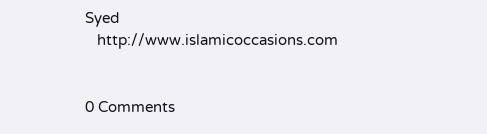Syed
   http://www.islamicoccasions.com


0 Comments